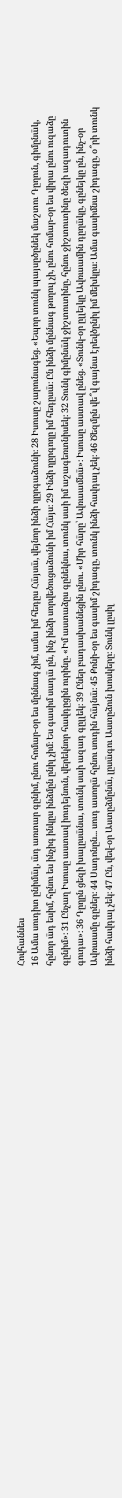Հովհաննես
16 Ամա սուդիտ ընիմա̈լ, ա̈դ առտար գընիմ, ընու հոմար-օր ես մըննագ չիմ, ամա իմ հեդըս Հա̈յսա̈, վեյնոր ինձի ղըրգաձունի։ 28 Իսուսը շարունագեց. «Եպոր տունկ պայսըծընեկ մաշտու Դըղուն, գիմընա̈կ, հընոր ա̈դ եսիմ, հընու ես ինչիգ ինկըս ինձմըն ընիլ չիմ։ Ես գասիմ սադա̈ ըն, ինչ ինձի սորվեծուցաձունի իմ Հա̈յս։ 29 Ինձի ղըրգողը իմ հեդըսա̈։ Ըն ինձի մըննագ թողուլ չի, ընու հոմար-օր ես վիրա ընու ուզաձը գընիմ»։ 31 Ընչաղ Իսուսը աստավ իուդեյնուն, վերեկնոր հավդըցին ուրինը. «Իմ աստաձըս գընեկնա, տունկ սաի իմ աշագեռտնիսեկ։ 32 Տունկ գիմընա̈կ ջիշտուտինը, հընու ջիշտուտինը ծեզի ազադուտին գուդա»։ 36 Դըղըն ցեզի խալըսա̈նա, տունկ սաի ազադ գըլլեկ։ 39 Ըներ բադասխանեցին ընու. «Միր հա̈րը՝ Ավռաամնա̈»։ Իսուսը աստավ ընեց. «Տունկ-օր ըլլեյկը Ավռաամին դըղա̈կը, գընեյկը ըն, ինչ-օր Ավռաամը գըներ։ 44 Սադոնըն... սուդ ասողա̈ հընու սուդին հա̈յնա̈։ 45 Քոնի-օր ես գասիմ շիդագը, տունկ ինձի հավդալ չեկ։ 46 Ծեզմըն վե՞վ գայնա էրեվծընիլ իմ մեխկըս։ Ամա գասիմնա շիդագը, օ՞րի տունկ ինձի հավդալ չեկ։ 47 Ըն, վեվ-օր Աստըձմընա̈, լըսա̈գու Աստըձուն խոսկերը։ Տունկ լըսիլ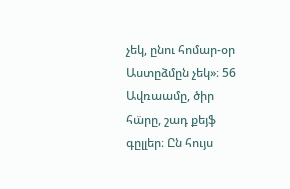չեկ, ընու հոմար-օր Աստըձմըն չեկ»։ 56 Ավռաամը, ծիր հա̈րը, շադ քեյֆ գըլլեր։ Ըն հույս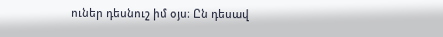ուներ դեսնուշ իմ օյս։ Ըն դեսավ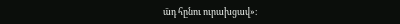ա̈դ հընու ուրախցավ»։